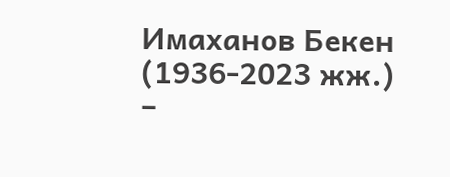Имаханов Бекен (1936-2023 жж.) –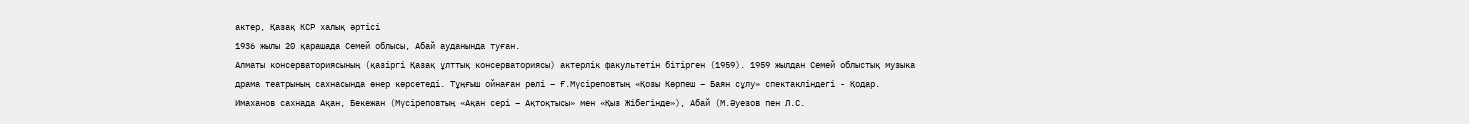актер, Қазақ КСР халық әртісі
1936 жылы 20 қарашада Семей облысы, Абай ауданында туған.
Алматы консерваториясының (қазіргі Қазақ ұлттық консерваториясы) актерлік факультетін бітірген (1959). 1959 жылдан Семей облыстық музыка драма театрының сахнасында өнер көрсетеді. Тұңғыш ойнаған рөлі – Ғ.Мүсіреповтың «Қозы Көрпеш – Баян сұлу» спектакліндегі - Қодар. Имаханов сахнада Ақан, Бекежан (Мүсіреповтың «Ақан сері – Ақтоқтысы» мен «Қыз Жібегінде»), Абай (М.Әуезов пен Л.С.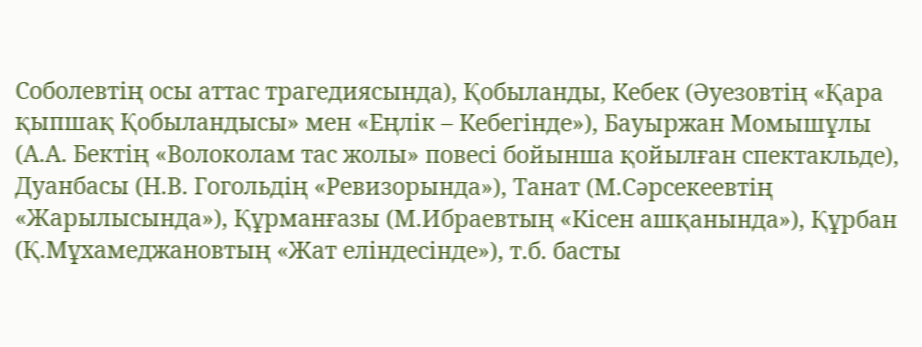Соболевтің осы аттас трагедиясында), Қобыланды, Кебек (Әуезовтің «Қара қыпшақ Қобыландысы» мен «Еңлік – Кебегінде»), Бауыржан Момышұлы (А.А. Бектің «Волоколам тас жолы» повесі бойынша қойылған спектакльде), Дуанбасы (Н.В. Гогольдің «Ревизорында»), Танат (М.Сәрсекеевтің «Жарылысында»), Құрманғазы (М.Ибраевтың «Кісен ашқанында»), Құрбан (Қ.Мұхамеджановтың «Жат еліндесінде»), т.б. басты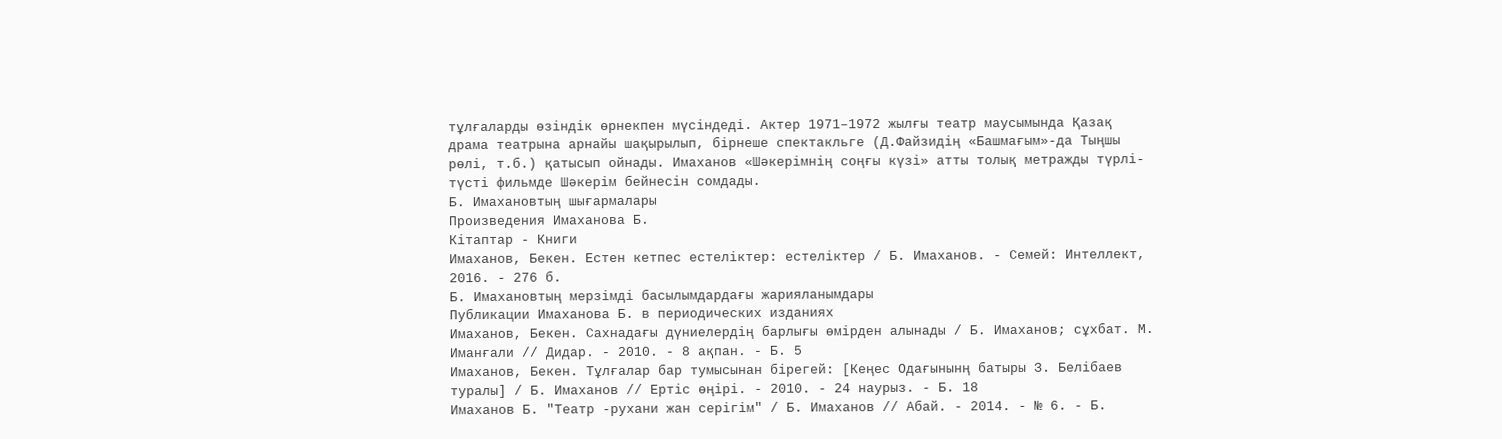тұлғаларды өзіндік өрнекпен мүсіндеді. Актер 1971–1972 жылғы театр маусымында Қазақ драма театрына арнайы шақырылып, бірнеше спектакльге (Д.Файзидің «Башмағым»-да Тыңшы рөлі, т.б.) қатысып ойнады. Имаханов «Шәкерімнің соңғы күзі» атты толық метражды түрлі-түсті фильмде Шәкерім бейнесін сомдады.
Б. Имахановтың шығармалары
Произведения Имаханова Б.
Кітаптар - Книги
Имаханов, Бекен. Естен кетпес естеліктер: естеліктер / Б. Имаханов. - Семей: Интеллект, 2016. - 276 б.
Б. Имахановтың мерзімді басылымдардағы жарияланымдары
Публикации Имаханова Б. в периодических изданиях
Имаханов, Бекен. Сахнадағы дүниелердің барлығы өмірден алынады / Б. Имаханов; сұхбат. М. Иманғали // Дидар. - 2010. - 8 ақпан. - Б. 5
Имаханов, Бекен. Тұлғалар бар тумысынан бірегей: [Кеңес Одағынынң батыры З. Белібаев туралы] / Б. Имаханов // Ертіс өңірі. - 2010. - 24 наурыз. - Б. 18
Имаханов Б. "Театр -рухани жан серігім" / Б. Имаханов // Абай. - 2014. - № 6. - Б.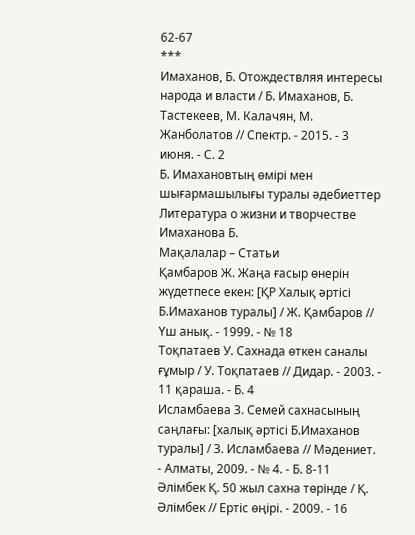62-67
***
Имаханов, Б. Отождествляя интересы народа и власти / Б. Имаханов, Б. Тастекеев, М. Калачян, М. Жанболатов // Спектр. - 2015. - 3 июня. - С. 2
Б. Имахановтың өмірі мен шығармашылығы туралы әдебиеттер
Литература о жизни и творчестве Имаханова Б.
Мақалалар – Статьи
Қамбаров Ж. Жаңа ғасыр өнерін жүдетпесе екен: [ҚР Халық әртісі Б.Имаханов туралы] / Ж. Қамбаров // Үш анық. - 1999. - № 18
Тоқпатаев У. Сахнада өткен саналы ғұмыр / У. Тоқпатаев // Дидар. - 2003. - 11 қараша. - Б. 4
Исламбаева З. Семей сахнасының саңлағы: [халық әртісі Б.Имаханов туралы] / З. Исламбаева // Мәдениет. - Алматы, 2009. - № 4. - Б. 8-11
Әлімбек Қ. 50 жыл сахна төрінде / Қ. Әлімбек // Ертіс өңірі. - 2009. - 16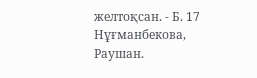желтоқсан. - Б. 17
Нұғманбекова, Раушан.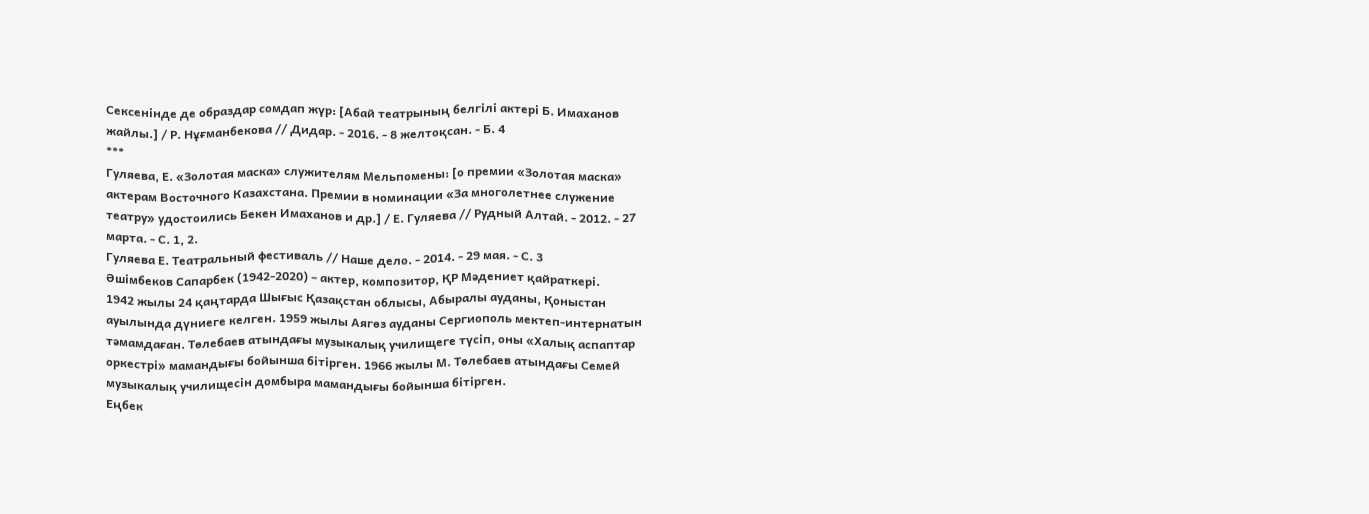Сексенінде де образдар сомдап жүр: [Абай театрының белгілі актері Б. Имаханов жайлы.] / Р. Нұғманбекова // Дидар. - 2016. - 8 желтоқсан. - Б. 4
***
Гуляева, Е. «Золотая маска» служителям Мельпомены: [о премии «Золотая маска» актерам Восточного Казахстана. Премии в номинации «За многолетнее служение театру» удостоились Бекен Имаханов и др.] / Е. Гуляева // Рудный Алтай. - 2012. - 27 марта. - С. 1, 2.
Гуляева Е. Театральный фестиваль // Наше дело. - 2014. - 29 мая. - С. 3
Әшімбеков Сапарбек (1942-2020) – актер, композитор, ҚР Мәдениет қайраткері.
1942 жылы 24 қаңтарда Шығыс Қазақстан облысы, Абыралы ауданы, Қоныстан ауылында дүниеге келген. 1959 жылы Аягөз ауданы Сергиополь мектеп-интернатын тәмамдаған. Төлебаев атындағы музыкалық училищеге түсіп, оны «Халық аспаптар оркестрі» мамандығы бойынша бітірген. 1966 жылы М. Төлебаев атындағы Семей музыкалық училищесін домбыра мамандығы бойынша бітірген.
Еңбек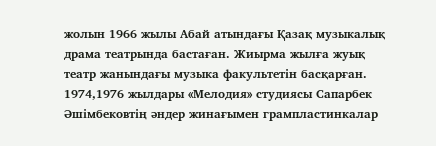жолын 1966 жылы Абай атындағы Қазақ музыкалық драма театрында бастаған. Жиырма жылға жуық театр жанындағы музыка факультетін басқарған.
1974,1976 жылдары «Мелодия» студиясы Сапарбек Әшімбековтің әндер жинағымен грампластинкалар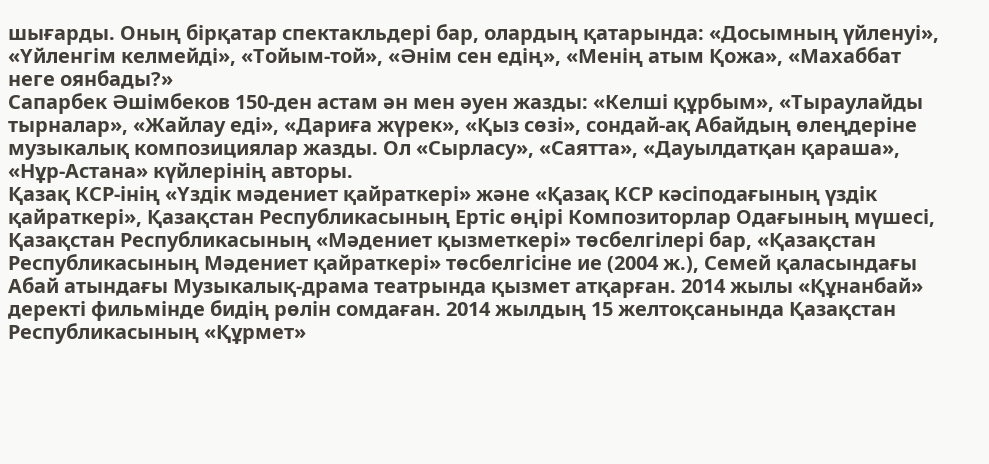шығарды. Оның бірқатар спектакльдері бар, олардың қатарында: «Досымның үйленуі», «Үйленгім келмейді», «Тойым-той», «Әнім сен едің», «Менің атым Қожа», «Махаббат неге оянбады?»
Сапарбек Әшімбеков 150-ден астам ән мен әуен жазды: «Келші құрбым», «Тыраулайды тырналар», «Жайлау еді», «Дариға жүрек», «Қыз сөзі», сондай-ақ Абайдың өлеңдеріне музыкалық композициялар жазды. Ол «Сырласу», «Саятта», «Дауылдатқан қараша», «Нұр-Астана» күйлерінің авторы.
Қазақ КСР-інің «Үздік мәдениет қайраткері» және «Қазақ КСР кәсіподағының үздік қайраткері», Қазақстан Республикасының Ертіс өңірі Композиторлар Одағының мүшесі, Қазақстан Республикасының «Мәдениет қызметкері» төсбелгілері бар, «Қазақстан Республикасының Мәдениет қайраткері» төсбелгісіне ие (2004 ж.), Семей қаласындағы Абай атындағы Музыкалық-драма театрында қызмет атқарған. 2014 жылы «Құнанбай» деректі фильмінде бидің рөлін сомдаған. 2014 жылдың 15 желтоқсанында Қазақстан Республикасының «Құрмет»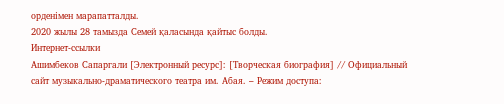орденімен марапатталды.
2020 жылы 28 тамызда Семей қаласында қайтыс болды.
Интернет-ссылки
Ашимбеков Сапаргали [Электронный ресурс]: [Творческая биография] // Официальный сайт музыкально-драматического театра им. Абая. – Режим доступа: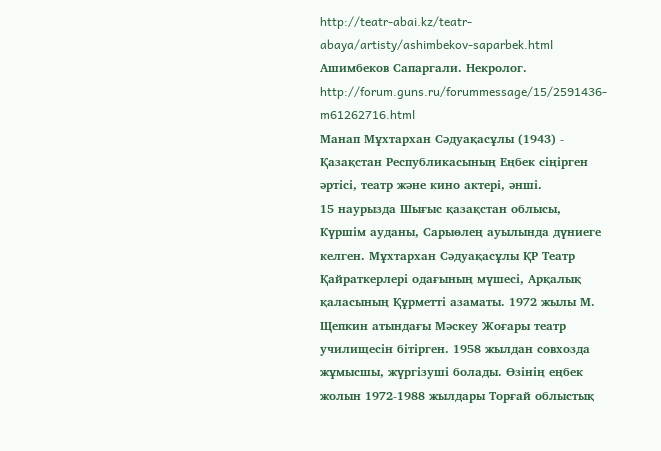http://teatr-abai.kz/teatr-abaya/artisty/ashimbekov-saparbek.html
Ашимбеков Сапаргали. Некролог. http://forum.guns.ru/forummessage/15/2591436-m61262716.html
Манап Мұхтархан Сәдуақасұлы (1943) - Қазақстан Республикасының Еңбек сіңірген әртісі, театр және кино актері, әнші.
15 наурызда Шығыс қазақстан облысы, Күршім ауданы, Сарыөлең ауылында дүниеге келген. Мұхтархан Сәдуақасұлы ҚР Театр Қайраткерлері одағының мүшесі, Арқалық қаласының Құрметті азаматы. 1972 жылы М. Щепкин атындағы Мәскеу Жоғары театр училищесін бітірген. 1958 жылдан совхозда жұмысшы, жүргізуші болады. Өзінің еңбек жолын 1972-1988 жылдары Торғай облыстық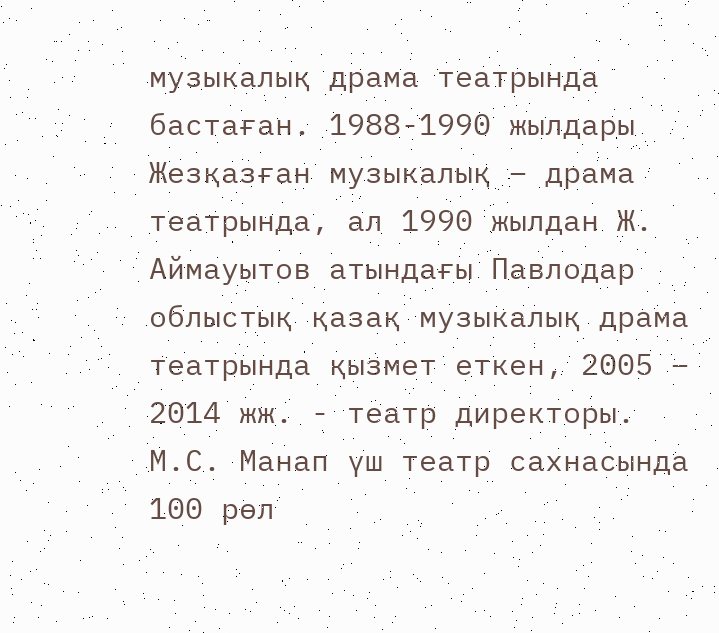музыкалық драма театрында бастаған. 1988-1990 жылдары Жезқазған музыкалық – драма театрында, ал 1990 жылдан Ж. Аймауытов атындағы Павлодар облыстық қазақ музыкалық драма театрында қызмет еткен, 2005 – 2014 жж. - театр директоры.
М.С. Манап үш театр сахнасында 100 рөл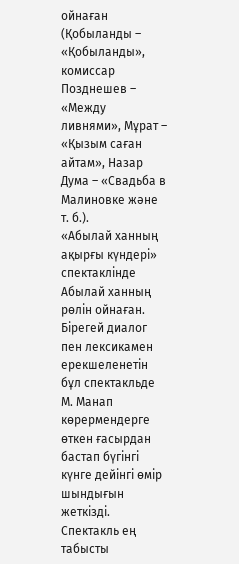ойнаған (Қобыланды – «Қобыланды», комиссар Позднешев – «Между ливнями», Мұрат – «Қызым саған айтам», Назар Дума – «Свадьба в Малиновке және т. б.).
«Абылай ханның ақырғы күндері» спектаклінде Абылай ханның рөлін ойнаған. Бірегей диалог пен лексикамен ерекшеленетін бұл спектакльде М. Манап көрермендерге өткен ғасырдан бастап бүгінгі күнге дейінгі өмір шындығын жеткізді. Спектакль ең табысты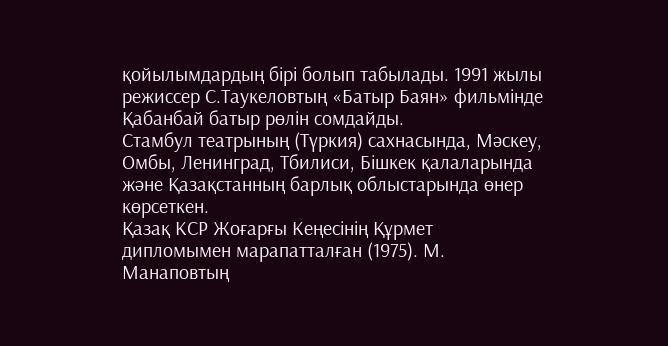қойылымдардың бірі болып табылады. 1991 жылы режиссер С.Таукеловтың «Батыр Баян» фильмінде Қабанбай батыр рөлін сомдайды.
Стамбул театрының (Түркия) сахнасында, Мәскеу, Омбы, Ленинград, Тбилиси, Бішкек қалаларында және Қазақстанның барлық облыстарында өнер көрсеткен.
Қазақ КСР Жоғарғы Кеңесінің Құрмет дипломымен марапатталған (1975). М. Манаповтың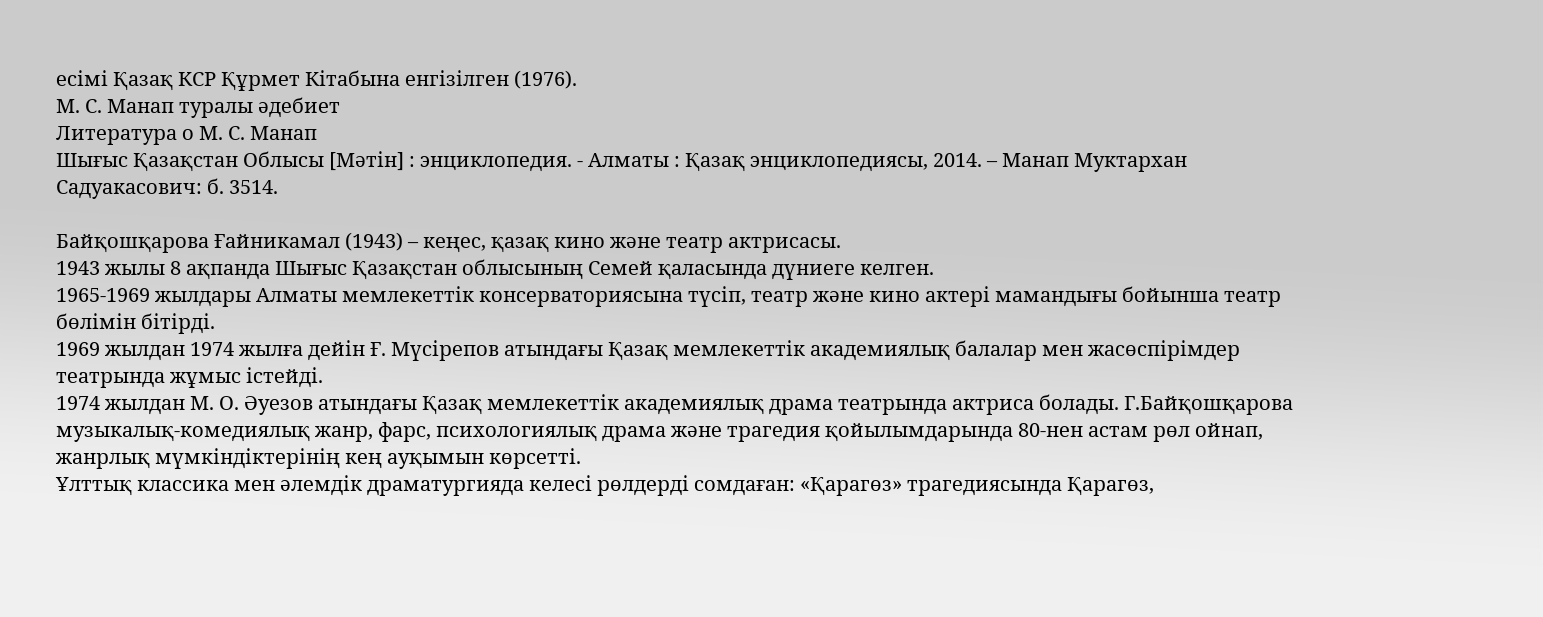есімі Қазақ КСР Құрмет Кітабына енгізілген (1976).
М. С. Манап туралы әдебиет
Литература о М. С. Манап
Шығыс Қазақстан Облысы [Мәтін] : энциклопедия. - Алматы : Қазақ энциклопедиясы, 2014. – Манап Муктархан Садуакасович: б. 3514.

Байқошқарова Ғайникамал (1943) – кеңес, қазақ кино және театр актрисасы.
1943 жылы 8 ақпанда Шығыс Қазақстан облысының Семей қаласында дүниеге келген.
1965-1969 жылдары Алматы мемлекеттік консерваториясына түсіп, театр және кино актері мамандығы бойынша театр бөлімін бітірді.
1969 жылдан 1974 жылға дейін Ғ. Мүсірепов атындағы Қазақ мемлекеттік академиялық балалар мен жасөспірімдер театрында жұмыс істейді.
1974 жылдан М. О. Әуезов атындағы Қазақ мемлекеттік академиялық драма театрында актриса болады. Г.Байқошқарова музыкалық-комедиялық жанр, фарс, психологиялық драма және трагедия қойылымдарында 80-нен астам рөл ойнап, жанрлық мүмкіндіктерінің кең ауқымын көрсетті.
Ұлттық классика мен әлемдік драматургияда келесі рөлдерді сомдаған: «Қарагөз» трагедиясында Қарагөз,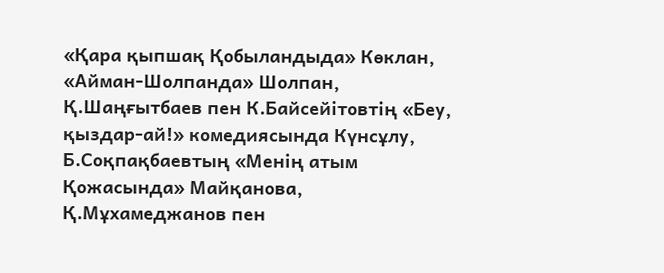«Қара қыпшақ Қобыландыда» Көклан, «Айман-Шолпанда» Шолпан, Қ.Шаңғытбаев пен К.Байсейітовтің «Беу, қыздар-ай!» комедиясында Күнсұлу, Б.Соқпақбаевтың «Менің атым Қожасында» Майқанова, Қ.Мұхамеджанов пен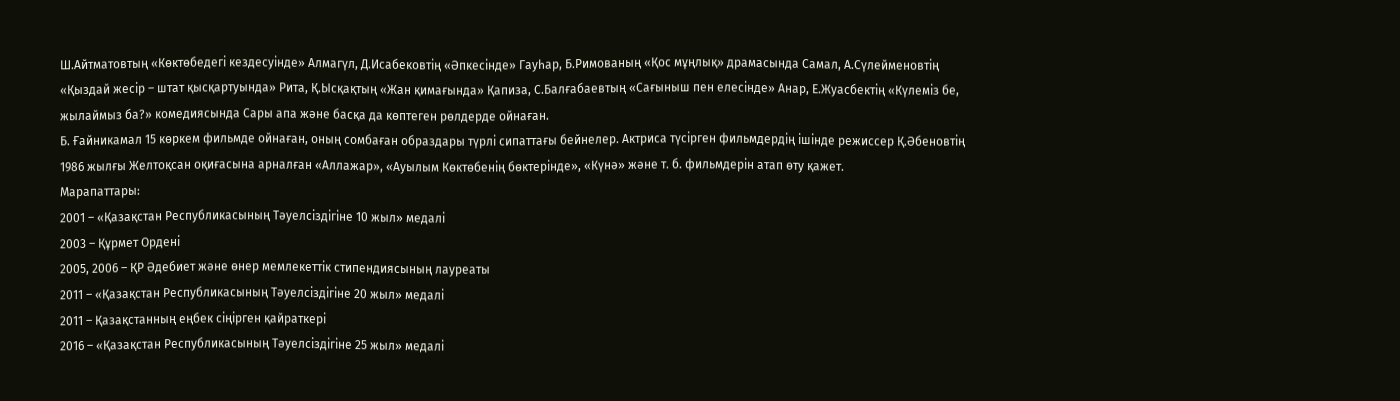Ш.Айтматовтың «Көктөбедегі кездесуінде» Алмагүл, Д.Исабековтің «Әпкесінде» Гауһар, Б.Римованың «Қос мұңлық» драмасында Самал, А.Сүлейменовтің «Қыздай жесір – штат қысқартуында» Рита, Қ.Ысқақтың «Жан қимағында» Қапиза, С.Балғабаевтың «Сағыныш пен елесінде» Анар, Е.Жуасбектің «Күлеміз бе, жылаймыз ба?» комедиясында Сары апа және басқа да көптеген рөлдерде ойнаған.
Б. Ғайникамал 15 көркем фильмде ойнаған, оның сомбаған образдары түрлі сипаттағы бейнелер. Актриса түсірген фильмдердің ішінде режиссер Қ.Әбеновтің 1986 жылғы Желтоқсан оқиғасына арналған «Аллажар», «Ауылым Көктөбенің бөктерінде», «Күнә» және т. б. фильмдерін атап өту қажет.
Марапаттары:
2001 – «Қазақстан Республикасының Тәуелсіздігіне 10 жыл» медалі
2003 – Құрмет Ордені
2005, 2006 – ҚР Әдебиет және өнер мемлекеттік стипендиясының лауреаты
2011 – «Қазақстан Республикасының Тәуелсіздігіне 20 жыл» медалі
2011 – Қазақстанның еңбек сіңірген қайраткері
2016 – «Қазақстан Республикасының Тәуелсіздігіне 25 жыл» медалі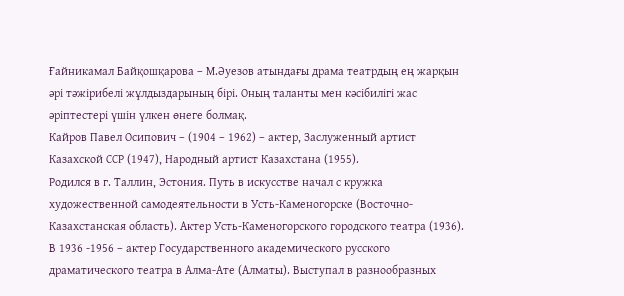Ғайникамал Байқошқарова – М.Әуезов атындағы драма театрдың ең жарқын әрі тәжірибелі жұлдыздарының бірі. Оның таланты мен кәсібилігі жас әріптестері үшін үлкен өнеге болмақ.
Кайров Павел Осипович – (1904 – 1962) – актер, Заслуженный артист Казахской ССР (1947), Народный артист Казахстана (1955).
Родился в г. Таллин, Эстония. Путь в искусстве начал с кружка художественной самодеятельности в Усть-Каменогорске (Восточно-Казахстанская область). Актер Усть-Каменогорского городского театра (1936). В 1936 -1956 – актер Государственного академического русского драматического театра в Алма-Ате (Алматы). Выступал в разнообразных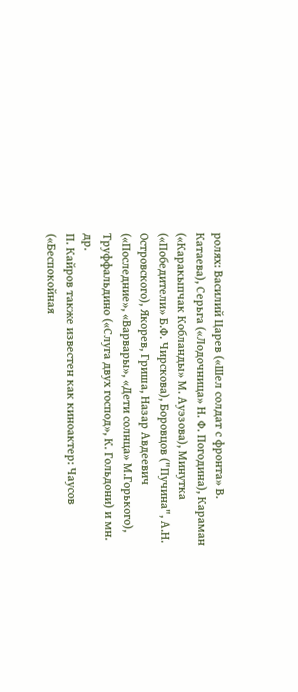ролях: Василий Царев («Шел солдат с фронта» В. Катаева), Серьга («Лодочница» Н. Ф. Погодина), Караман («Каракыпчак Кобланды» М. Ауэзова), Минутка («Победители» Б.Ф. Чирскова), Боровцов ("Пучина", А.Н. Островского), Якорев, Гриша, Назар Авдеевич («Последние», «Варвары», «Дети солнца» М.Горького), Труффальдино («Слуга двух господ», К. Гольдони) и мн. др.
П. Кайров также известен как киноактер: Чаусов («Беспокойная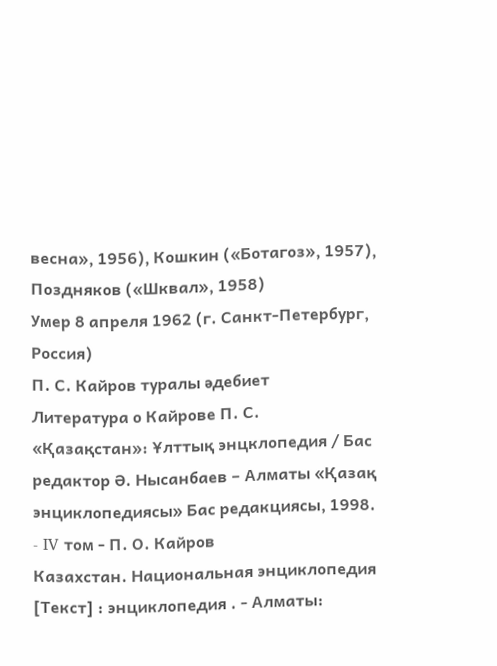весна», 1956), Кошкин («Ботагоз», 1957), Поздняков («Шквал», 1958)
Умер 8 апреля 1962 (г. Санкт-Петербург, Россия)
П. С. Кайров туралы әдебиет
Литература о Кайрове П. С.
«Қазақстан»: Ұлттық энцклопедия / Бас редактор Ә. Нысанбаев – Алматы «Қазақ энциклопедиясы» Бас редакциясы, 1998. - IV том - П. О. Кайров
Казахстан. Национальная энциклопедия [Текст] : энциклопедия . - Алматы: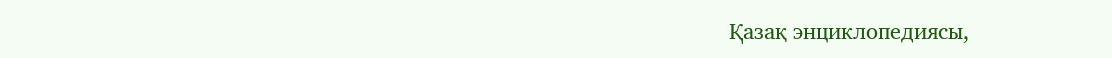Қазақ энциклопедиясы,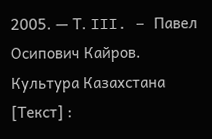2005. — Т. III. – Павел Осипович Кайров.
Культура Казахстана [Текст] :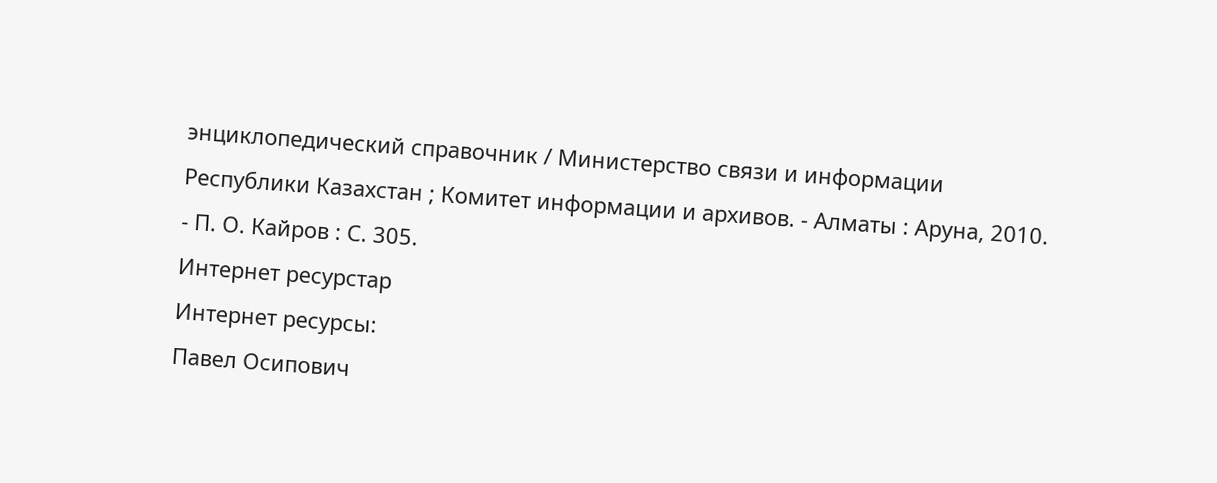энциклопедический справочник / Министерство связи и информации Республики Казахстан ; Комитет информации и архивов. - Алматы : Аруна, 2010. - П. О. Кайров : С. 305.
Интернет ресурстар
Интернет ресурсы:
Павел Осипович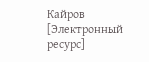Кайров [Электронный ресурс]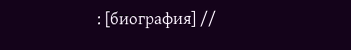: [биография] //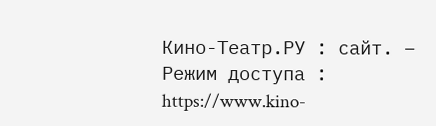Кино-Театр.РУ : сайт. – Режим доступа : https://www.kino-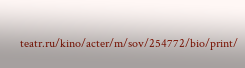teatr.ru/kino/acter/m/sov/254772/bio/print/